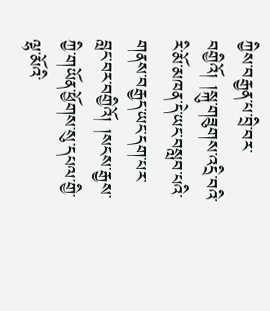ཀྱིས་བརྒྱན་པ་བྲི་བར་བགྱིའོ། །སྐུ་གཟུགས་འདྲི་བའི་རི་མོ་མཁན་དེ་ཡང་བསླབ་པའི་གནས་བརྒྱད་ཡང་དག་པར་བླང་བར་བགྱིའོ། །སངས་རྒྱས་ཀྱི་གཡོན་ཕྱོགས་སུ་དཔལ་གྱི་ལྷ་མོའི་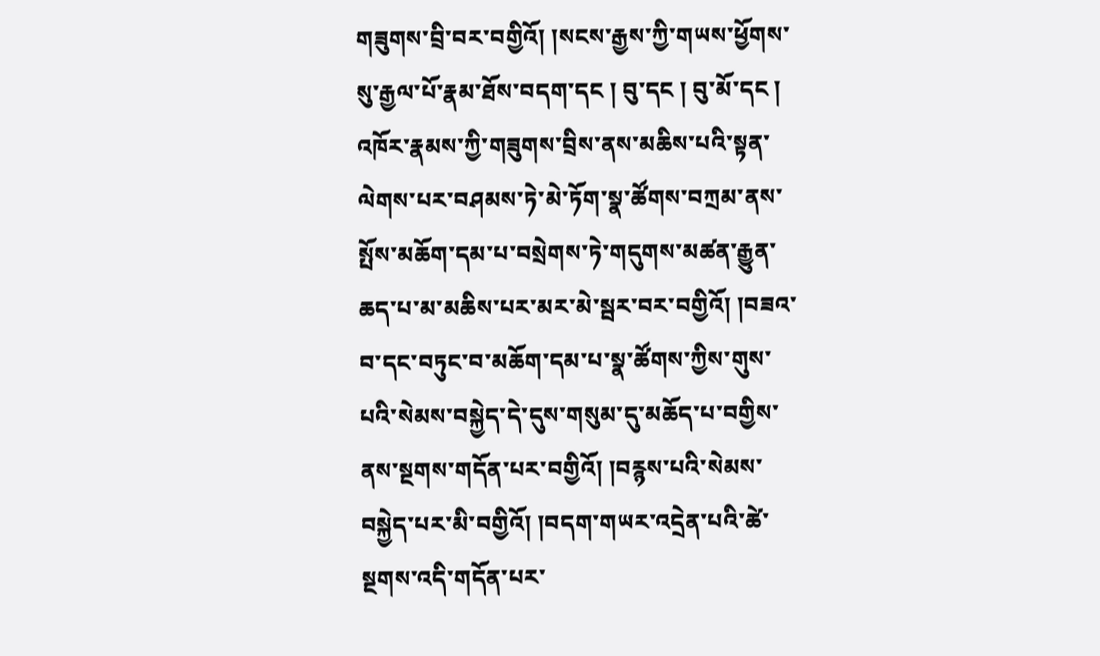གཟུགས་བྲི་བར་བགྱིའོ། །སངས་རྒྱས་ཀྱི་གཡས་ཕྱོགས་སུ་རྒྱལ་པོ་རྣམ་ཐོས་བདག་དང ། བུ་དང ། བུ་མོ་དང ། འཁོར་རྣམས་ཀྱི་གཟུགས་བྲིས་ནས་མཆིས་པའི་སྟན་ལེགས་པར་བཤམས་ཏེ་མེ་ཏོག་སྣ་ཚོགས་བཀྲམ་ནས་སྤོས་མཆོག་དམ་པ་བསྲེགས་ཏེ་གདུགས་མཚན་རྒྱུན་ཆད་པ་མ་མཆིས་པར་མར་མེ་སྦར་བར་བགྱིའོ། །བཟའ་བ་དང་བཏུང་བ་མཆོག་དམ་པ་སྣ་ཚོགས་ཀྱིས་གུས་པའི་སེམས་བསྐྱེད་དེ་དུས་གསུམ་དུ་མཆོད་པ་བགྱིས་ནས་སྔགས་གདོན་པར་བགྱིའོ། །བརྙས་པའི་སེམས་བསྐྱེད་པར་མི་བགྱིའོ། །བདག་གཡར་འདྲེན་པའི་ཚེ་སྔགས་འདི་གདོན་པར་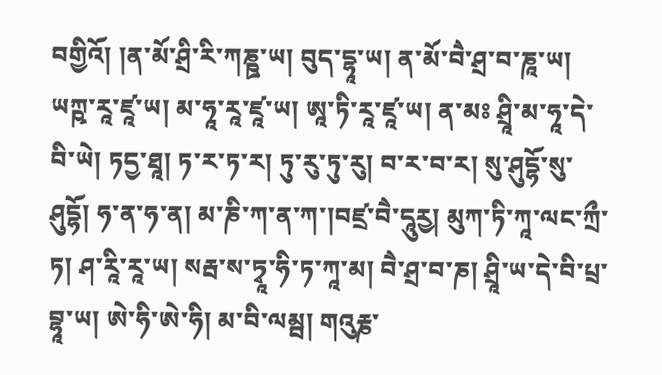བགྱིའོ། །ན་མོ་ཤྲི་རི་ཀཎྛ་ཡ། བུད་དྷཱ་ཡ། ན་མོ་བཻ་ཤྲ་བ་ཎཱ་ཡ། ཡཀྵ་རཱ་ཛཱ་ཡ། མ་ཧཱ་རཱ་ཛཱ་ཡ། ཨཱ་ཏི་རཱ་ཛཱ་ཡ། ན་མཿ ཤྲཱི་མ་ཧཱ་དེ་བི་ཡེ། ཏདྱ་ཐཱ། ཏ་ར་ཏ་ར། ཏུ་རུ་ཏུ་རུ། བ་ར་བ་ར། སུ་ཤུདྷོ་སུ་ཤུདྷོ། ཧ་ན་ཧ་ན། མ་ཎི་ཀ་ན་ཀ་།བཛྲ་བཻ་དཱུརྱ། མུཀ་ཏི་ཀཱ་ལང་ཀྲྀ་ཏ། ཤ་རཱི་རཱ་ཡ། སརྦ་ས་ཏྭཱ་ཧི་ཏ་ཀཱ་མ། བཻ་ཤྲ་བ་ཎ། ཤྲཱི་ཡ་དེ་བི་པྲ་བྷཱ་ཡ། ཨེ་ཧི་ཨེ་ཧི། མ་བི་ལམྦ། གའུརྞ་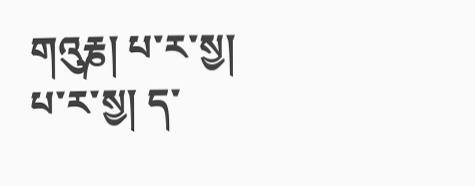གའུརྞ། པ་ར་སྱ། པ་ར་སྱ། ད་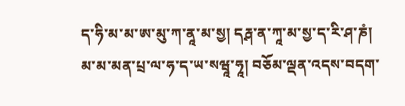ད་ཧི་མ་མ་ཨ་མུ་ཀ་ནཱ་མ་སྱ། དརྴ་ན་ཀཱ་མ་སྱ་ད་རི་ཤ་ཎཾ། མ་མ་མན་པྲ་ལ་ཧ་ད་ཡ་སཝཱ་ཧཱ། བཅོམ་ལྡན་འདས་བདག་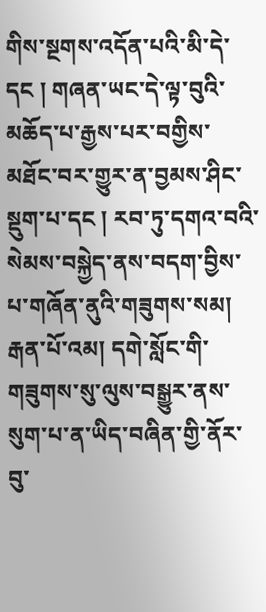གིས་སྔགས་འདོན་པའི་མི་དེ་དང ། གཞན་ཡང་དེ་ལྟ་བུའི་མཆོད་པ་རྒྱས་པར་བགྱིས་མཐོང་བར་གྱུར་ན་བྱམས་ཤིང་སྡུག་པ་དང ། རབ་ཏུ་དགའ་བའི་སེམས་བསྐྱེད་ནས་བདག་བྱིས་པ་གཞོན་ནུའི་གཟུགས་སམ། རྒན་པོ་འམ། དགེ་སློང་གི་གཟུགས་སུ་ལུས་བསྒྱུར་ནས་སུག་པ་ན་ཡིད་བཞིན་གྱི་ནོར་བུ་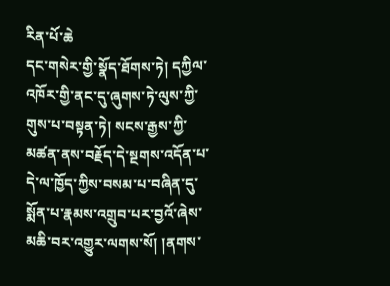རིན་པོ་ཆེ
དང་གསེར་གྱི་སྣོད་ཐོགས་ཏེ། དཀྱིལ་འཁོར་གྱི་ནང་དུ་ཞུགས་ཏེ་ལུས་ཀྱི་གུས་པ་བསྟན་ཏེ། སངས་རྒྱས་ཀྱི་མཚན་ནས་བརྗོད་དེ་སྔགས་འདོན་པ་དེ་ལ་ཁྱོད་ཀྱིས་བསམ་པ་བཞིན་དུ་སྨོན་པ་རྣམས་འགྲུབ་པར་བྱའོ་ཞེས་མཆི་བར་འགྱུར་ལགས་སོ། །ནགས་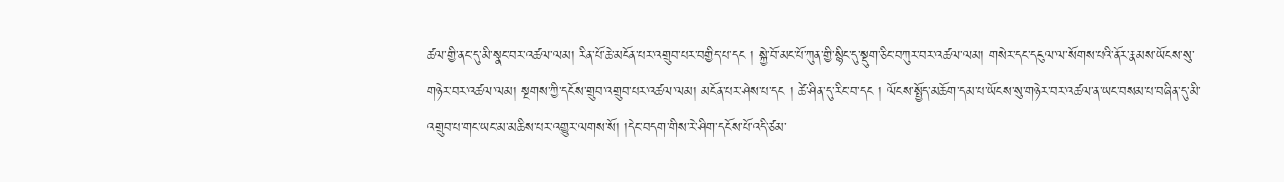ཚལ་གྱི་ནང་དུ་མི་སྣང་བར་འཚལ་ལམ། རིན་པོ་ཆེ་མངོན་པར་འགྲུབ་པར་བགྱིད་པ་དང ། སྐྱེ་བོ་མང་པོ་ཀུན་གྱི་སྙིང་དུ་སྡུག་ཅིང་བཀུར་བར་འཚལ་ལམ། གསེར་དང་དངུལ་ལ་སོགས་པའི་ནོར་རྣམས་ཡོངས་སུ་གཉེར་བར་འཚལ་ལམ། སྔགས་ཀྱི་དངོས་གྲུབ་འགྲུབ་པར་འཚལ་ལམ། མངོན་པར་ཤེས་པ་དང ། ཚེ་ཤིན་དུ་རིང་བ་དང ། ལོངས་སྤྱོད་མཆོག་དམ་པ་ཡོངས་སུ་གཉེར་བར་འཚལ་ན་ཡང་བསམ་པ་བཞིན་དུ་མི་འགྲུབ་པ་གང་ཡང་མ་མཆིས་པར་འགྱུར་ལགས་སོ། །དེང་བདག་གིས་རེ་ཤིག་དངོས་པོ་འདི་ཙམ་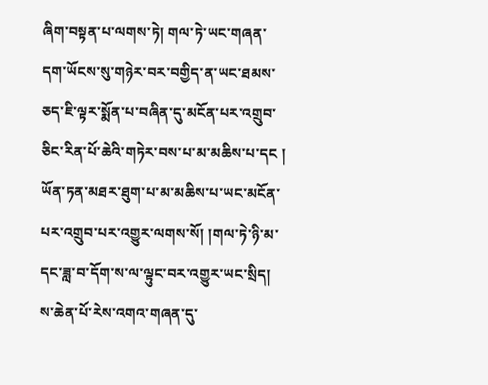ཞིག་བསྟན་པ་ལགས་ཏེ། གལ་ཏེ་ཡང་གཞན་དག་ཡོངས་སུ་གཉེར་བར་བགྱིད་ན་ཡང་ཐམས་ཅད་ཇི་ལྟར་སྨོན་པ་བཞིན་དུ་མངོན་པར་འགྲུབ་ཅིང་རིན་པོ་ཆེའི་གཏེར་བས་པ་མ་མཆིས་པ་དང ། ཡོན་ཏན་མཐར་ཐུག་པ་མ་མཆིས་པ་ཡང་མངོན་པར་འགྲུབ་པར་འགྱུར་ལགས་སོ། །གལ་ཏེ་ཉི་མ་དང་ཟླ་བ་དོག་ས་ལ་ལྟུང་བར་འགྱུར་ཡང་སྲིད། ས་ཆེན་པོ་རེས་འགའ་གཞན་དུ་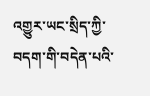འགྱུར་ཡང་སྲིད་ཀྱི་བདག་གི་བདེན་པའི་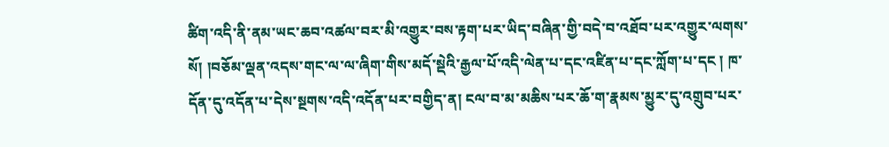ཚིག་འདི་ནི་ནམ་ཡང་ཆབ་འཚལ་བར་མི་འགྱུར་བས་རྟག་པར་ཡིད་བཞིན་གྱི་བདེ་བ་འཐོབ་པར་འགྱུར་ལགས་སོ། །བཅོམ་ལྡན་འདས་གང་ལ་ལ་ཞིག་གིས་མདོ་སྡེའི་རྒྱལ་པོ་འདི་ལེན་པ་དང་འཛིན་པ་དང་ཀློག་པ་དང ། ཁ་དོན་དུ་འདོན་པ་དེས་སྔགས་འདི་འདོན་པར་བགྱིད་ན། ངལ་བ་མ་མཆིས་པར་ཆོ་ག་རྣམས་མྱུར་དུ་འགྲུབ་པར་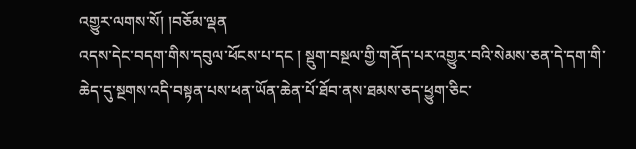འགྱུར་ལགས་སོ། །བཅོམ་ལྡན
འདས་དེང་བདག་གིས་དབུལ་ཕོངས་པ་དང ། སྡུག་བསྔལ་གྱི་གནོད་པར་འགྱུར་བའི་སེམས་ཅན་དེ་དག་གི་ཆེད་དུ་སྔགས་འདི་བསྟན་པས་ཕན་ཡོན་ཆེན་པོ་ཐོབ་ནས་ཐམས་ཅད་ཕྱུག་ཅིང་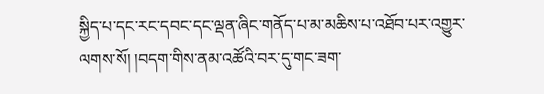སྐྱིད་པ་དང་རང་དབང་དང་ལྡན་ཞིང་གནོད་པ་མ་མཆིས་པ་འཐོབ་པར་འགྱུར་ལགས་སོ། །བདག་གིས་ནམ་འཚོའི་བར་དུ་གང་ཟག་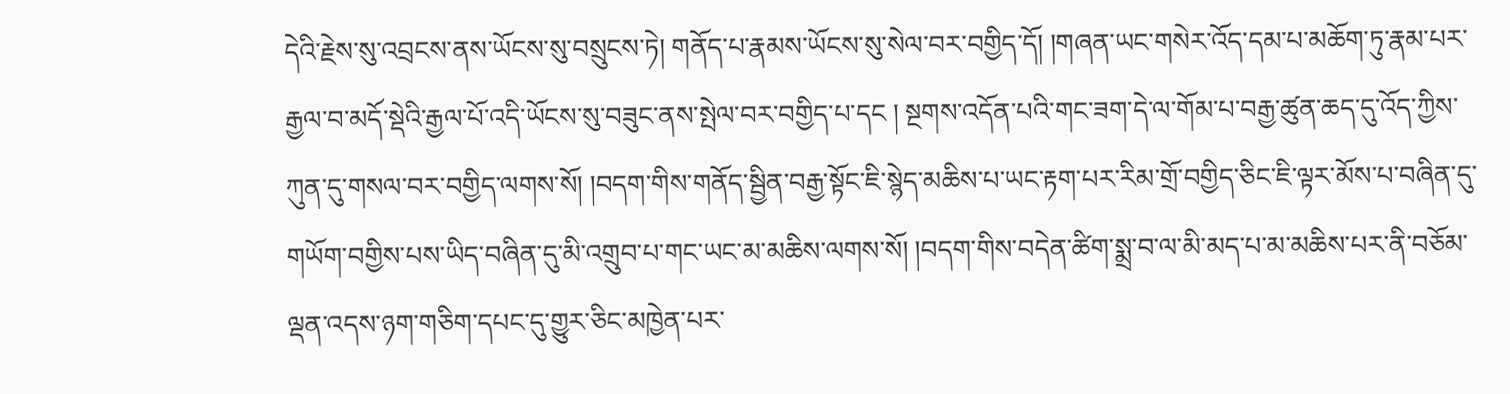དེའི་རྗེས་སུ་འབྲངས་ནས་ཡོངས་སུ་བསྲུངས་ཏེ། གནོད་པ་རྣམས་ཡོངས་སུ་སེལ་བར་བགྱིད་དོ། །གཞན་ཡང་གསེར་འོད་དམ་པ་མཆོག་ཏུ་རྣམ་པར་རྒྱལ་བ་མདོ་སྡེའི་རྒྱལ་པོ་འདི་ཡོངས་སུ་བཟུང་ནས་སྤེལ་བར་བགྱིད་པ་དང ། སྔགས་འདོན་པའི་གང་ཟག་དེ་ལ་གོམ་པ་བརྒྱ་ཚུན་ཆད་དུ་འོད་ཀྱིས་ཀུན་དུ་གསལ་བར་བགྱིད་ལགས་སོ། །བདག་གིས་གནོད་སྦྱིན་བརྒྱ་སྟོང་ཇི་སྙེད་མཆིས་པ་ཡང་རྟག་པར་རིམ་གྲོ་བགྱིད་ཅིང་ཇི་ལྟར་མོས་པ་བཞིན་དུ་གཡོག་བགྱིས་པས་ཡིད་བཞིན་དུ་མི་འགྲུབ་པ་གང་ཡང་མ་མཆིས་ལགས་སོ། །བདག་གིས་བདེན་ཚིག་སྨྲ་བ་ལ་མི་མད་པ་མ་མཆིས་པར་ནི་བཅོམ་ལྡན་འདས་ཉག་གཅིག་དཔང་དུ་གྱུར་ཅིང་མཁྱེན་པར་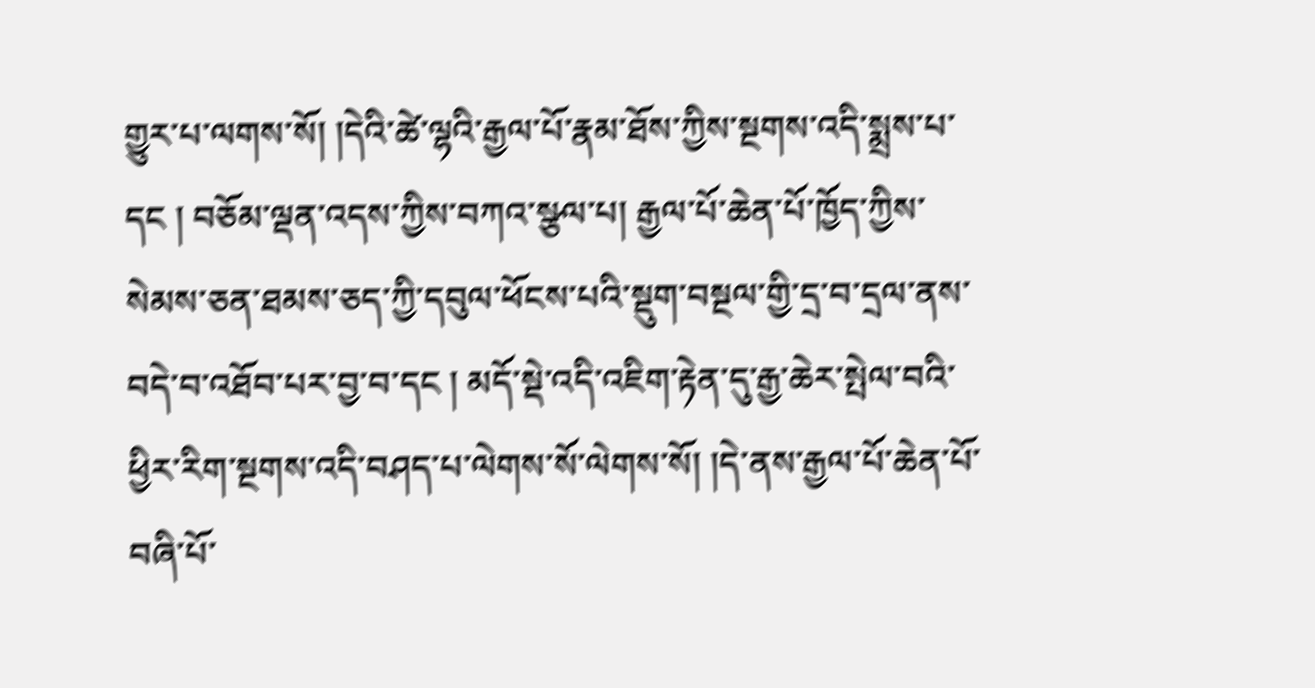གྱུར་པ་ལགས་སོ། །དེའི་ཚེ་ལྷའི་རྒྱལ་པོ་རྣམ་ཐོས་ཀྱིས་སྔགས་འདི་སྨྲས་པ་དང ། བཅོམ་ལྡན་འདས་ཀྱིས་བཀའ་སྩལ་པ། རྒྱལ་པོ་ཆེན་པོ་ཁྱོད་ཀྱིས་སེམས་ཅན་ཐམས་ཅད་ཀྱི་དབུལ་ཕོངས་པའི་སྡུག་བསྔལ་གྱི་དྲ་བ་དྲལ་ནས་བདེ་བ་འཐོབ་པར་བྱ་བ་དང ། མདོ་སྡེ་འདི་འཇིག་རྟེན་དུ་རྒྱ་ཆེར་སྤེལ་བའི་ཕྱིར་རིག་སྔགས་འདི་བཤད་པ་ལེགས་སོ་ལེགས་སོ། །དེ་ནས་རྒྱལ་པོ་ཆེན་པོ་བཞི་པོ་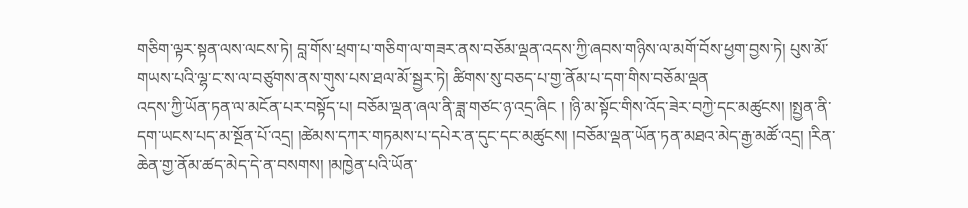གཅིག་ལྟར་སྟན་ལས་ལངས་ཏེ། བླ་གོས་ཕྲག་པ་གཅིག་ལ་གཟར་ནས་བཅོམ་ལྡན་འདས་ཀྱི་ཞབས་གཉིས་ལ་མགོ་བོས་ཕྱག་བྱས་ཏེ། པུས་མོ་གཡས་པའི་ལྷ་ང་ས་ལ་བཙུགས་ནས་གུས་པས་ཐལ་མོ་སྦྱར་ཏེ། ཚིགས་སུ་བཅད་པ་གྱ་ནོམ་པ་དག་གིས་བཅོམ་ལྡན
འདས་ཀྱི་ཡོན་ཏན་ལ་མངོན་པར་བསྟོད་པ། བཅོམ་ལྡན་ཞལ་ནི་ཟླ་གཙང་ཉ་འདྲ་ཞིང ། །ཉི་མ་སྟོང་གིས་འོད་ཟེར་བཀྱེ་དང་མཚུངས། །སྤྱན་ནི་དག་ཡངས་པད་མ་སྔོན་པོ་འདྲ། །ཚེམས་དཀར་གཏམས་པ་དཔེར་ན་དུང་དང་མཚུངས། །བཅོམ་ལྡན་ཡོན་ཏན་མཐའ་མེད་རྒྱ་མཚོ་འདྲ། །རིན་ཆེན་གྱ་ནོམ་ཚད་མེད་དེ་ན་བསགས། །མཁྱེན་པའི་ཡོན་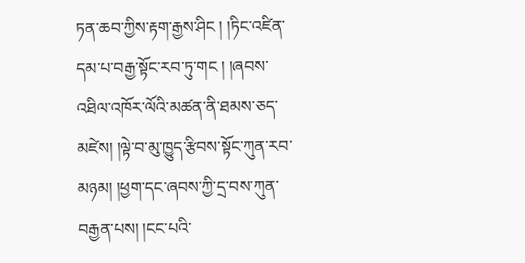ཏན་ཆབ་ཀྱིས་རྟག་རྒྱས་ཤིང ། །ཏིང་འཛིན་དམ་པ་བརྒྱ་སྟོང་རབ་ཏུ་གང ། །ཞབས་འཐིལ་འཁོར་ལོའི་མཚན་ནི་ཐམས་ཅད་མཛེས། །ལྟེ་བ་མུ་ཁྱུད་རྩིབས་སྟོང་ཀུན་རབ་མཉམ། །ཕྱག་དང་ཞབས་ཀྱི་དྲ་བས་ཀུན་བརྒྱན་པས། །ངང་པའི་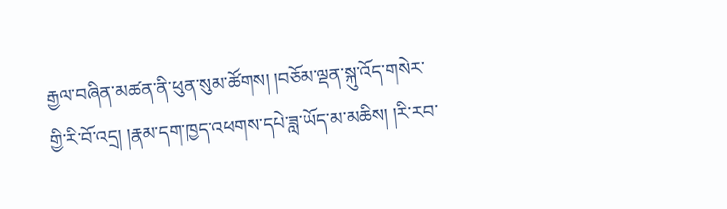རྒྱལ་བཞིན་མཚན་ནི་ཕུན་སུམ་ཚོགས། །བཅོམ་ལྡན་སྐུ་འོད་གསེར་གྱི་རི་བོ་འདྲ། །རྣམ་དག་ཁྱད་འཕགས་དཔེ་ཟླ་ཡོད་མ་མཆིས། །རི་རབ་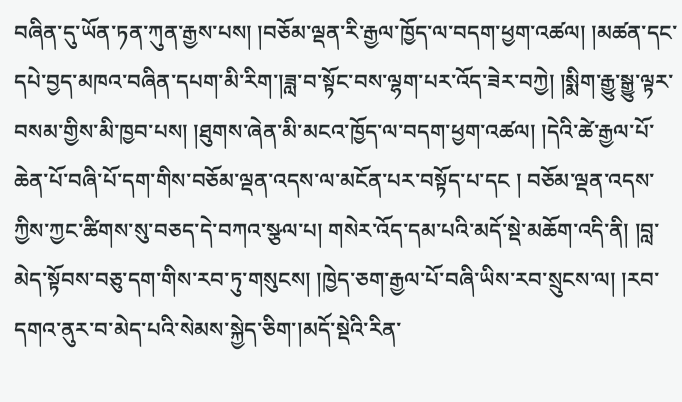བཞིན་དུ་ཡོན་ཏན་ཀུན་རྒྱས་པས། །བཅོམ་ལྡན་རི་རྒྱལ་ཁྱོད་ལ་བདག་ཕྱག་འཚལ། །མཚན་དང་དཔེ་བྱད་མཁའ་བཞིན་དཔག་མི་རིག་།ཟླ་བ་སྟོང་བས་ལྷག་པར་འོད་ཟེར་བཀྱེ། །སྨིག་རྒྱུ་སྒྱུ་ལྟར་བསམ་གྱིས་མི་ཁྱབ་པས། །ཐུགས་ཞེན་མི་མངའ་ཁྱོད་ལ་བདག་ཕྱག་འཚལ། །དེའི་ཚེ་རྒྱལ་པོ་ཆེན་པོ་བཞི་པོ་དག་གིས་བཅོམ་ལྡན་འདས་ལ་མངོན་པར་བསྟོད་པ་དང ། བཅོམ་ལྡན་འདས་ཀྱིས་ཀྱང་ཚིགས་སུ་བཅད་དེ་བཀའ་སྩལ་པ། གསེར་འོད་དམ་པའི་མདོ་སྡེ་མཆོག་འདི་ནི། །བླ་མེད་སྟོབས་བཅུ་དག་གིས་རབ་ཏུ་གསུངས། །ཁྱེད་ཅག་རྒྱལ་པོ་བཞི་ཡིས་རབ་སྲུངས་ལ། །རབ་དགའ་ནུར་བ་མེད་པའི་སེམས་སྐྱེད་ཅིག་།མདོ་སྡེའི་རིན་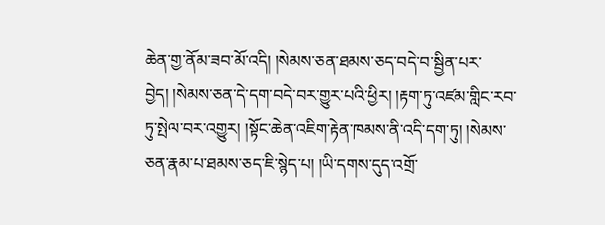ཆེན་གྱ་ནོམ་ཟབ་མོ་འདི། །སེམས་ཅན་ཐམས་ཅད་བདེ་བ་སྦྱིན་པར་བྱེད། །སེམས་ཅན་དེ་དག་བདེ་བར་གྱུར་པའི་ཕྱིར། །རྟག་ཏུ་འཛམ་གླིང་རབ་ཏུ་སྤེལ་བར་འགྱུར། །སྟོང་ཆེན་འཇིག་རྟེན་ཁམས་ནི་འདི་དག་ཏུ། །སེམས་ཅན་རྣམ་པ་ཐམས་ཅད་ཇི་སྙེད་པ། །ཡི་དགས་དུད་འགྲོ་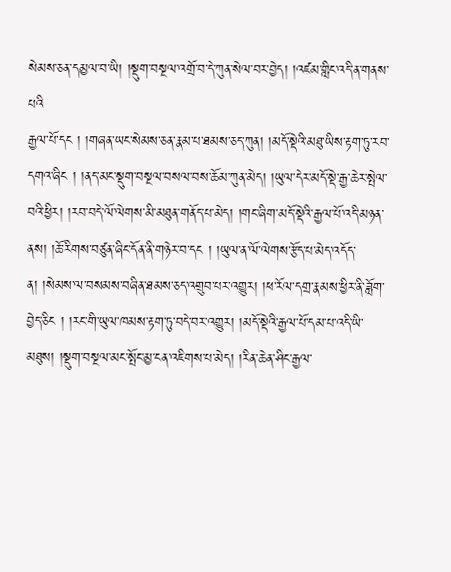སེམས་ཅན་དམྱལ་བ་ཡི། །སྡུག་བསྔལ་འགྲོ་བ་དེ་ཀུན་སེལ་བར་བྱེད། །འཛམ་གླིང་འདི་ན་གནས་པའི
རྒྱལ་པོ་དང ། །གཞན་ཡང་སེམས་ཅན་རྣམ་པ་ཐམས་ཅད་ཀུན། །མདོ་སྡེའི་མཐུ་ཡིས་རྟག་ཏུ་རབ་དགའ་ཞིང ། །ནད་མང་སྡུག་བསྔལ་བསལ་བས་ཆོམ་ཀུན་མེད། །ཡུལ་དེར་མདོ་སྡེ་རྒྱ་ཆེར་སྤེལ་བའི་ཕྱིར། །རབ་བདེ་ལོ་ལེགས་མི་མཐུན་གནོད་པ་མེད། །གང་ཞིག་མདོ་སྡེའི་རྒྱལ་པོ་འདི་མཉན་ནས། །ཆོ་རིགས་བཙུན་ཞིང་དོན་ནི་གཉེར་བ་དང ། །ཡུལ་ན་ལོ་ལེགས་རྩོད་པ་མེད་འདོད་ན། །སེམས་ལ་བསམས་བཞིན་ཐམས་ཅད་འགྲུབ་པར་འགྱུར། །ཕ་རོལ་དགྲ་རྣམས་ཕྱིར་ནི་ཟློག་བྱེད་ཅིང ། །རང་གི་ཡུལ་ཁམས་རྟག་ཏུ་བདེ་བར་འགྱུར། །མདོ་སྡེའི་རྒྱལ་པོ་དམ་པ་འདི་ཡི་མཐུས། །སྡུག་བསྔལ་མང་སྤོང་མྱ་ངན་འཇིགས་པ་མེད། །རིན་ཆེན་ཤིང་རྒྱལ་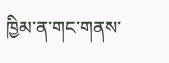ཁྱིམ་ན་གང་གནས་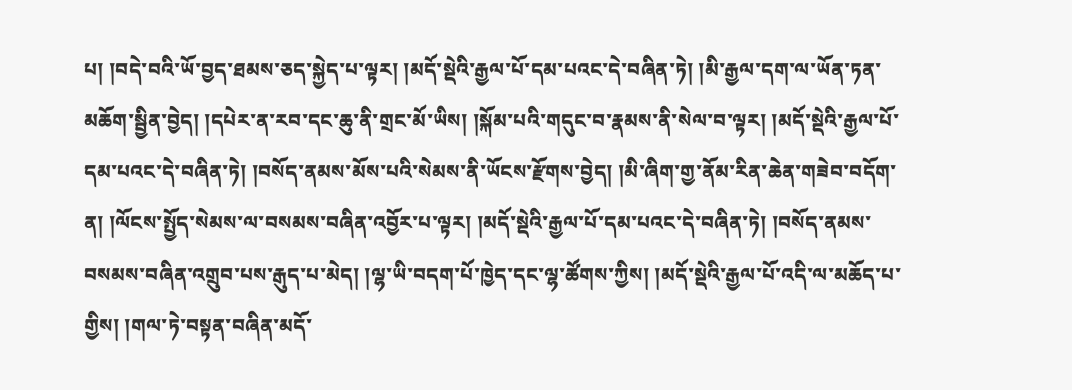པ། །བདེ་བའི་ཡོ་བྱད་ཐམས་ཅད་སྐྱེད་པ་ལྟར། །མདོ་སྡེའི་རྒྱལ་པོ་དམ་པའང་དེ་བཞིན་ཏེ། །མི་རྒྱལ་དག་ལ་ཡོན་ཏན་མཆོག་སྦྱིན་བྱེད། །དཔེར་ན་རབ་དང་ཆུ་ནི་གྲང་མོ་ཡིས། །སྐོམ་པའི་གདུང་བ་རྣམས་ནི་སེལ་བ་ལྟར། །མདོ་སྡེའི་རྒྱལ་པོ་དམ་པའང་དེ་བཞིན་ཏེ། །བསོད་ནམས་མོས་པའི་སེམས་ནི་ཡོངས་རྫོགས་བྱེད། །མི་ཞིག་གྱ་ནོམ་རིན་ཆེན་གཟེབ་བདོག་ན། །ལོངས་སྤྱོད་སེམས་ལ་བསམས་བཞིན་འབྱོར་པ་ལྟར། །མདོ་སྡེའི་རྒྱལ་པོ་དམ་པའང་དེ་བཞིན་ཏེ། །བསོད་ནམས་བསམས་བཞིན་འགྲུབ་པས་རྒུད་པ་མེད། །ལྷ་ཡི་བདག་པོ་ཁྱེད་དང་ལྷ་ཚོགས་ཀྱིས། །མདོ་སྡེའི་རྒྱལ་པོ་འདི་ལ་མཆོད་པ་གྱིས། །གལ་ཏེ་བསྟན་བཞིན་མདོ་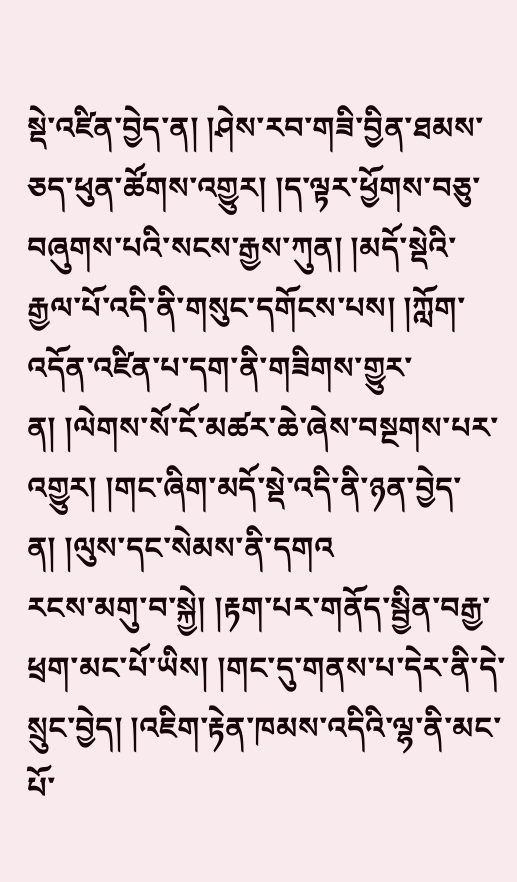སྡེ་འཛིན་བྱེད་ན། །ཤེས་རབ་གཟི་བྱིན་ཐམས་ཅད་ཕུན་ཚོགས་འགྱུར། །ད་ལྟར་ཕྱོགས་བཅུ་བཞུགས་པའི་སངས་རྒྱས་ཀུན། །མདོ་སྡེའི་རྒྱལ་པོ་འདི་ནི་གསུང་དགོངས་པས། །ཀློག་འདོན་འཛིན་པ་དག་ནི་གཟིགས་གྱུར་ན། །ལེགས་སོ་ངོ་མཚར་ཆེ་ཞེས་བསྔགས་པར་འགྱུར། །གང་ཞིག་མདོ་སྡེ་འདི་ནི་ཉན་བྱེད་ན། །ལུས་དང་སེམས་ནི་དགའ
རངས་མགུ་བ་སྐྱེ། །རྟག་པར་གནོད་སྦྱིན་བརྒྱ་ཕྲག་མང་པོ་ཡིས། །གང་དུ་གནས་པ་དེར་ནི་དེ་སྲུང་བྱེད། །འཇིག་རྟེན་ཁམས་འདིའི་ལྷ་ནི་མང་པོ་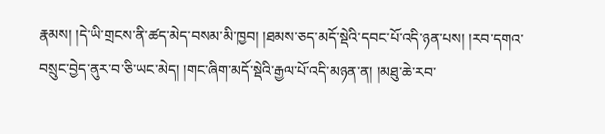རྣམས། །དེ་ཡི་གྲངས་ནི་ཚད་མེད་བསམ་མི་ཁྱབ། །ཐམས་ཅད་མདོ་སྡེའི་དབང་པོ་འདི་ཉན་པས། །རབ་དགའ་བསྲུང་བྱེད་ནུར་བ་ཅི་ཡང་མེད། །གང་ཞིག་མདོ་སྡེའི་རྒྱལ་པོ་འདི་མཉན་ན། །མཐུ་ཆེ་རབ་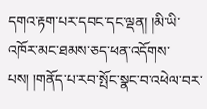དགའ་རྟག་པར་དབང་དང་ལྡན། །མི་ཡི་འཁོར་མང་ཐམས་ཅད་ཕན་འདོགས་པས། །གནོད་པ་རབ་སྤོང་སྣང་བ་འཕེལ་བར་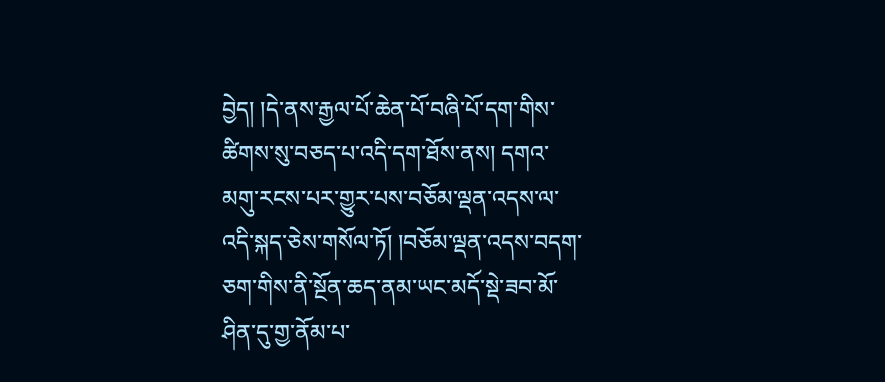བྱེད། །དེ་ནས་རྒྱལ་པོ་ཆེན་པོ་བཞི་པོ་དག་གིས་ཚིགས་སུ་བཅད་པ་འདི་དག་ཐོས་ནས། དགའ་མགུ་རངས་པར་གྱུར་པས་བཅོམ་ལྡན་འདས་ལ་འདི་སྐད་ཅེས་གསོལ་ཏོ། །བཅོམ་ལྡན་འདས་བདག་ཅག་གིས་ནི་སྔོན་ཆད་ནམ་ཡང་མདོ་སྡེ་ཟབ་མོ་ཤིན་དུ་གྱ་ནོམ་པ་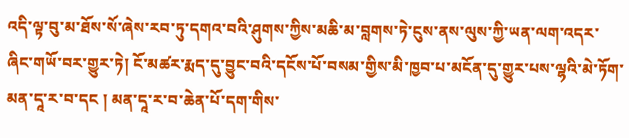འདི་ལྟ་བུ་མ་ཐོས་སོ་ཞེས་རབ་ཏུ་དགའ་བའི་ཤུགས་ཀྱིས་མཆི་མ་བླགས་ཏེ་ངུས་ནས་ལུས་ཀྱི་ཡན་ལག་འདར་ཞིང་གཡོ་བར་གྱུར་ཏེ། ངོ་མཚར་རྨད་དུ་བྱུང་བའི་དངོས་པོ་བསམ་གྱིས་མི་ཁྱབ་པ་མངོན་དུ་གྱུར་པས་ལྷའི་མེ་ཏོག་མན་དཱ་ར་བ་དང ། མན་དཱ་ར་བ་ཆེན་པོ་དག་གིས་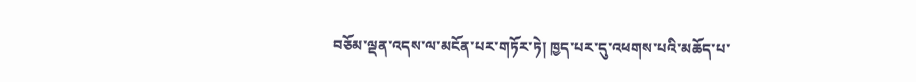བཅོམ་ལྡན་འདས་ལ་མངོན་པར་གཏོར་ཏེ། ཁྱད་པར་དུ་འཕགས་པའི་མཆོད་པ་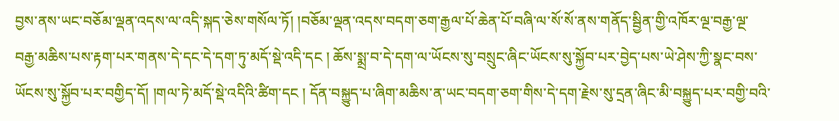བྱས་ནས་ཡང་བཅོམ་ལྡན་འདས་ལ་འདི་སྐད་ཅེས་གསོལ་ཏོ། །བཅོམ་ལྡན་འདས་བདག་ཅག་རྒྱལ་པོ་ཆེན་པོ་བཞི་ལ་སོ་སོ་ནས་གནོད་སྦྱིན་གྱི་འཁོར་ལྔ་བརྒྱ་ལྔ་བརྒྱ་མཆིས་པས་རྟག་པར་གནས་དེ་དང་དེ་དག་ཏུ་མདོ་སྡེ་འདི་དང ། ཆོས་སྨྲ་བ་དེ་དག་ལ་ཡོངས་སུ་བསྲུང་ཞིང་ཡོངས་སུ་སྐྱོབ་པར་བྱེད་པས་ཡེ་ཤེས་ཀྱི་སྣང་བས་ཡོངས་སུ་སྐྱོབ་པར་བགྱིད་དོ། །གལ་ཏེ་མདོ་སྡེ་འདིའི་ཚིག་དང ། དོན་བསྐྱུད་པ་ཞིག་མཆིས་ན་ཡང་བདག་ཅག་གིས་དེ་དག་རྗེས་སུ་དྲན་ཞིང་མི་བསྐྱུད་པར་བགྱི་བའི་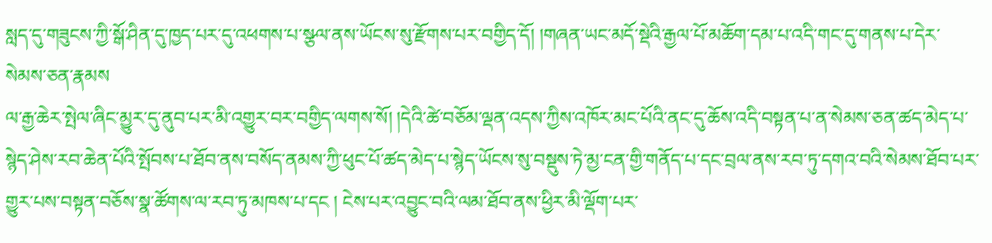སླད་དུ་གཟུངས་ཀྱི་སྒོ་ཤིན་དུ་ཁྱད་པར་དུ་འཕགས་པ་སྩལ་ནས་ཡོངས་སུ་རྫོགས་པར་བགྱིད་དོ། །གཞན་ཡང་མདོ་སྡེའི་རྒྱལ་པོ་མཆོག་དམ་པ་འདི་གང་དུ་གནས་པ་དེར་སེམས་ཅན་རྣམས
ལ་རྒྱ་ཆེར་སྤེལ་ཞིང་མྱུར་དུ་ནུབ་པར་མི་འགྱུར་བར་བགྱིད་ལགས་སོ། །དེའི་ཚེ་བཅོམ་ལྡན་འདས་ཀྱིས་འཁོར་མང་པོའི་ནང་དུ་ཆོས་འདི་བསྟན་པ་ན་སེམས་ཅན་ཚད་མེད་པ་སྙེད་ཤེས་རབ་ཆེན་པོའི་སྤོབས་པ་ཐོབ་ནས་བསོད་ནམས་ཀྱི་ཕུང་པོ་ཚད་མེད་པ་སྙེད་ཡོངས་སུ་བསྡུས་ཏེ་མྱ་ངན་གྱི་གནོད་པ་དང་བྲལ་ནས་རབ་ཏུ་དགའ་བའི་སེམས་ཐོབ་པར་གྱུར་པས་བསྟན་བཅོས་སྣ་ཚོགས་ལ་རབ་ཏུ་མཁས་པ་དང ། ངེས་པར་འབྱུང་བའི་ལམ་ཐོབ་ནས་ཕྱིར་མི་ལྡོག་པར་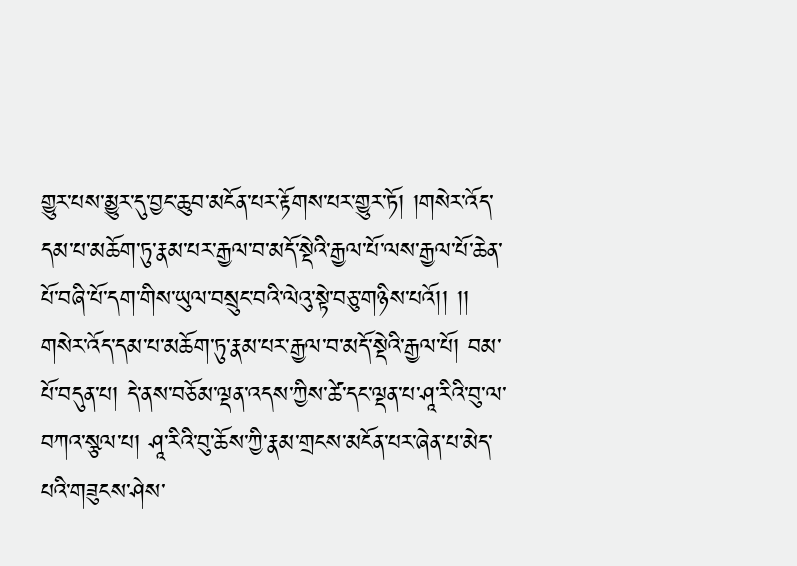གྱུར་པས་མྱུར་དུ་བྱང་ཆུབ་མངོན་པར་རྟོགས་པར་གྱུར་ཏོ། །གསེར་འོད་དམ་པ་མཆོག་ཏུ་རྣམ་པར་རྒྱལ་བ་མདོ་སྡེའི་རྒྱལ་པོ་ལས་རྒྱལ་པོ་ཆེན་པོ་བཞི་པོ་དག་གིས་ཡུལ་བསྲུང་བའི་ལེའུ་སྟེ་བཅུ་གཉིས་པའོ།། །། གསེར་འོད་དམ་པ་མཆོག་ཏུ་རྣམ་པར་རྒྱལ་བ་མདོ་སྡེའི་རྒྱལ་པོ། བམ་པོ་བདུན་པ། དེ་ནས་བཅོམ་ལྡན་འདས་ཀྱིས་ཚེ་དང་ལྡན་པ་ཤཱ་རིའི་བུ་ལ་བཀའ་སྩལ་པ། ཤཱ་རིའི་བུ་ཆོས་ཀྱི་རྣམ་གྲངས་མངོན་པར་ཞེན་པ་མེད་པའི་གཟུངས་ཤེས་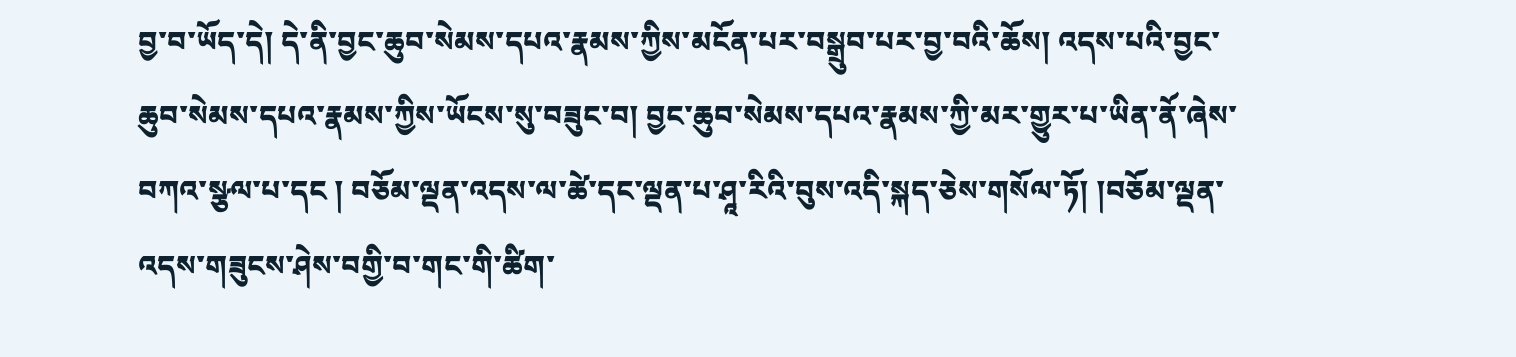བྱ་བ་ཡོད་དེ། དེ་ནི་བྱང་ཆུབ་སེམས་དཔའ་རྣམས་ཀྱིས་མངོན་པར་བསྒྲུབ་པར་བྱ་བའི་ཆོས། འདས་པའི་བྱང་ཆུབ་སེམས་དཔའ་རྣམས་ཀྱིས་ཡོངས་སུ་བཟུང་བ། བྱང་ཆུབ་སེམས་དཔའ་རྣམས་ཀྱི་མར་གྱུར་པ་ཡིན་ནོ་ཞེས་བཀའ་སྩལ་པ་དང ། བཅོམ་ལྡན་འདས་ལ་ཚེ་དང་ལྡན་པ་ཤཱ་རིའི་བུས་འདི་སྐད་ཅེས་གསོལ་ཏོ། །བཅོམ་ལྡན་འདས་གཟུངས་ཤེས་བགྱི་བ་གང་གི་ཚིག་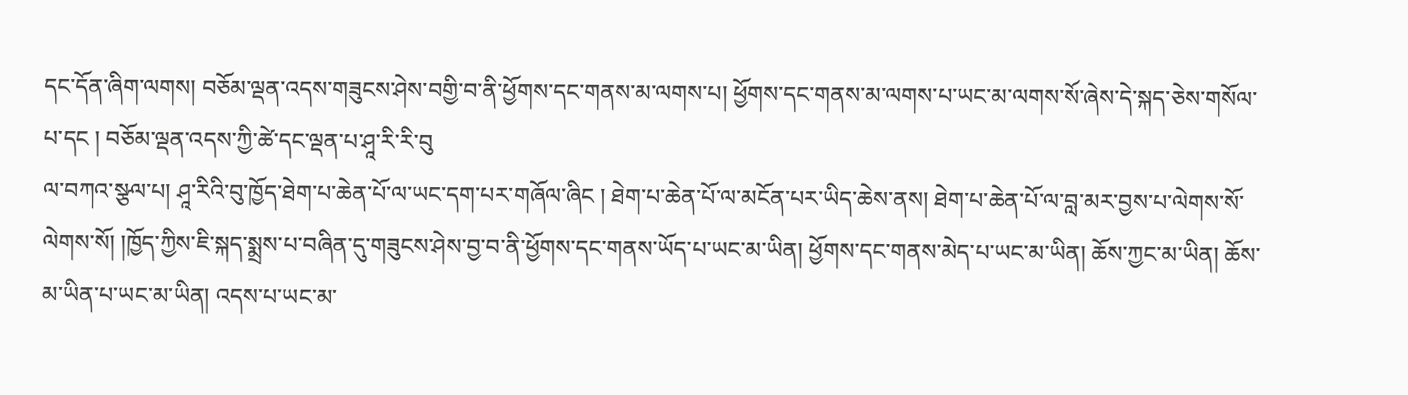དང་དོན་ཞིག་ལགས། བཅོམ་ལྡན་འདས་གཟུངས་ཤེས་བགྱི་བ་ནི་ཕྱོགས་དང་གནས་མ་ལགས་པ། ཕྱོགས་དང་གནས་མ་ལགས་པ་ཡང་མ་ལགས་སོ་ཞེས་དེ་སྐད་ཅེས་གསོལ་པ་དང ། བཅོམ་ལྡན་འདས་ཀྱི་ཚེ་དང་ལྡན་པ་ཤཱ་རི་རི་བུ
ལ་བཀའ་སྩལ་པ། ཤཱ་རིའི་བུ་ཁྱོད་ཐེག་པ་ཆེན་པོ་ལ་ཡང་དག་པར་གཞོལ་ཞིང ། ཐེག་པ་ཆེན་པོ་ལ་མངོན་པར་ཡིད་ཆེས་ནས། ཐེག་པ་ཆེན་པོ་ལ་བླ་མར་བྱས་པ་ལེགས་སོ་ལེགས་སོ། །ཁྱོད་ཀྱིས་ཇི་སྐད་སྨྲས་པ་བཞིན་དུ་གཟུངས་ཤེས་བྱ་བ་ནི་ཕྱོགས་དང་གནས་ཡོད་པ་ཡང་མ་ཡིན། ཕྱོགས་དང་གནས་མེད་པ་ཡང་མ་ཡིན། ཆོས་ཀྱང་མ་ཡིན། ཆོས་མ་ཡིན་པ་ཡང་མ་ཡིན། འདས་པ་ཡང་མ་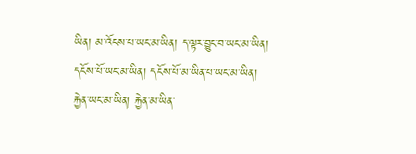ཡིན། མ་འོངས་པ་ཡང་མ་ཡིན། ད་ལྟར་བྱུང་བ་ཡང་མ་ཡིན། དངོས་པོ་ཡང་མ་ཡིན། དངོས་པོ་མ་ཡིན་པ་ཡང་མ་ཡིན། རྐྱེན་ཡང་མ་ཡིན། རྐྱེན་མ་ཡིན་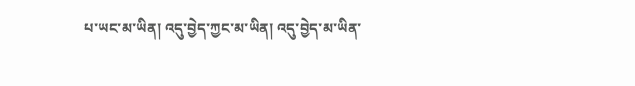པ་ཡང་མ་ཡིན། འདུ་བྱེད་ཀྱང་མ་ཡིན། འདུ་བྱེད་མ་ཡིན་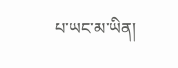པ་ཡང་མ་ཡིན།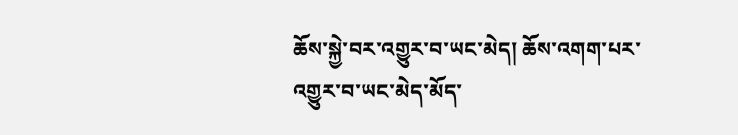ཆོས་སྐྱེ་བར་འགྱུར་བ་ཡང་མེད། ཆོས་འགག་པར་འགྱུར་བ་ཡང་མེད་མོད་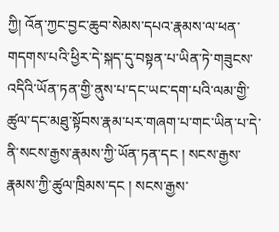ཀྱི། འོན་ཀྱང་བྱང་ཆུབ་སེམས་དཔའ་རྣམས་ལ་ཕན་གདགས་པའི་ཕྱིར་དེ་སྐད་དུ་བསྟན་པ་ཡིན་ཏེ་གཟུངས་འདིའི་ཡོན་ཏན་གྱི་ནུས་པ་དང་ཡང་དག་པའི་ལམ་གྱི་ཚུལ་དང་མཐུ་སྟོབས་རྣམ་པར་གཞག་པ་གང་ཡིན་པ་དེ་ནི་སངས་རྒྱས་རྣམས་ཀྱི་ཡོན་ཏན་དང ། སངས་རྒྱས་རྣམས་ཀྱི་ཚུལ་ཁྲིམས་དང ། སངས་རྒྱས་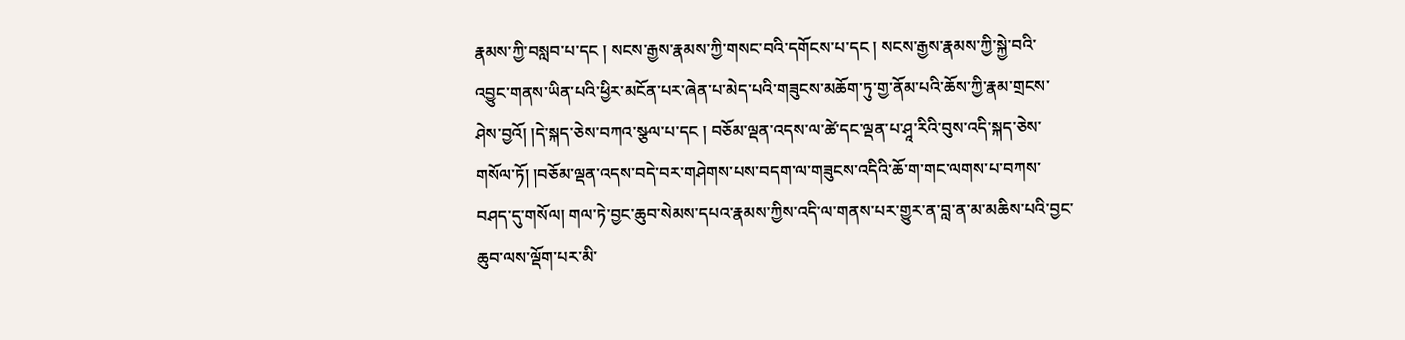རྣམས་ཀྱི་བསླབ་པ་དང ། སངས་རྒྱས་རྣམས་ཀྱི་གསང་བའི་དགོངས་པ་དང ། སངས་རྒྱས་རྣམས་ཀྱི་སྐྱེ་བའི་འབྱུང་གནས་ཡིན་པའི་ཕྱིར་མངོན་པར་ཞེན་པ་མེད་པའི་གཟུངས་མཆོག་ཏུ་གྱ་ནོམ་པའི་ཆོས་ཀྱི་རྣམ་གྲངས་ཤེས་བྱའོ། །དེ་སྐད་ཅེས་བཀའ་སྩལ་པ་དང ། བཅོམ་ལྡན་འདས་ལ་ཚེ་དང་ལྡན་པ་ཤཱ་རིའི་བུས་འདི་སྐད་ཅེས་གསོལ་ཏོ། །བཅོམ་ལྡན་འདས་བདེ་བར་གཤེགས་པས་བདག་ལ་གཟུངས་འདིའི་ཆོ་ག་གང་ལགས་པ་བཀས་བཤད་དུ་གསོལ། གལ་ཏེ་བྱང་ཆུབ་སེམས་དཔའ་རྣམས་ཀྱིས་འདི་ལ་གནས་པར་གྱུར་ན་བླ་ན་མ་མཆིས་པའི་བྱང་ཆུབ་ལས་ལྡོག་པར་མི་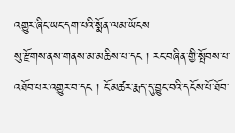འགྱུར་ཞིང་ཡང་དག་པའི་སྨོན་ལམ་ཡོངས
སུ་རྫོགས་ནས་གནས་མ་མཆིས་པ་དང ། རང་བཞིན་གྱི་སྤོབས་པ་འཐོབ་པར་འགྱུར་བ་དང ། ངོ་མཚར་རྨད་དུ་བྱུང་བའི་དངོས་པོ་ཐོབ་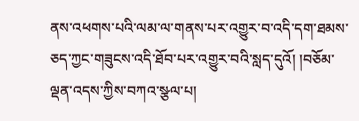ནས་འཕགས་པའི་ལམ་ལ་གནས་པར་འགྱུར་བ་འདི་དག་ཐམས་ཅད་ཀྱང་གཟུངས་འདི་ཐོབ་པར་འགྱུར་བའི་སླད་དུའོ། །བཅོམ་ལྡན་འདས་ཀྱིས་བཀའ་སྩལ་པ།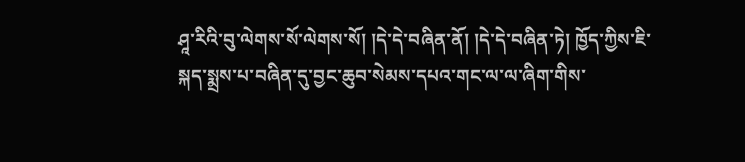ཤཱ་རིའི་བུ་ལེགས་སོ་ལེགས་སོ། །དེ་དེ་བཞིན་ནོ། །དེ་དེ་བཞིན་ཏེ། ཁྱོད་ཀྱིས་ཇི་སྐད་སྨྲས་པ་བཞིན་དུ་བྱང་ཆུབ་སེམས་དཔའ་གང་ལ་ལ་ཞིག་གིས་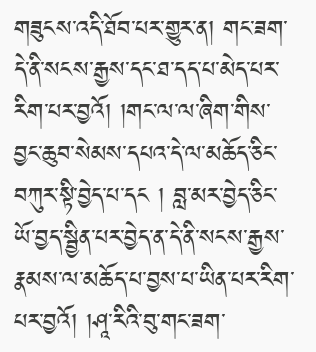གཟུངས་འདི་ཐོབ་པར་གྱུར་ན། གང་ཟག་དེ་ནི་སངས་རྒྱས་དང་ཐ་དད་པ་མེད་པར་རིག་པར་བྱའོ། །གང་ལ་ལ་ཞིག་གིས་བྱང་ཆུབ་སེམས་དཔའ་དེ་ལ་མཆོད་ཅིང་བཀུར་སྟི་བྱེད་པ་དང ། བླ་མར་བྱེད་ཅིང་ཡོ་བྱད་སྦྱིན་པར་བྱེད་ན་དེ་ནི་སངས་རྒྱས་རྣམས་ལ་མཆོད་པ་བྱས་པ་ཡིན་པར་རིག་པར་བྱའོ། །ཤཱ་རིའི་བུ་གང་ཟག་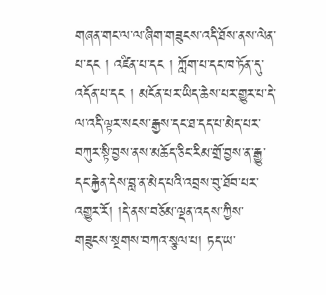གཞན་གང་ལ་ལ་ཞིག་གཟུངས་འདི་ཐོས་ནས་ལེན་པ་དང ། འཛིན་པ་དང ། ཀློག་པ་དང་ཁ་ཏོན་དུ་འདོན་པ་དང ། མངོན་པར་ཡིད་ཆེས་པར་གྱུར་པ་དེ་ལ་འདི་ལྟར་སངས་རྒྱས་དང་ཐ་དད་པ་མེད་པར་བཀུར་སྟི་བྱས་ནས་མཆོད་ཅིང་རིམ་གྲོ་བྱས་ན་རྒྱུ་དང་རྐྱེན་དེས་བླ་ན་མེད་པའི་འབྲས་བུ་ཐོབ་པར་འགྱུར་རོ། །དེ་ནས་བཅོམ་ལྡན་འདས་ཀྱིས་གཟུངས་སྔགས་བཀའ་སྩལ་པ། ཏད་ཡ་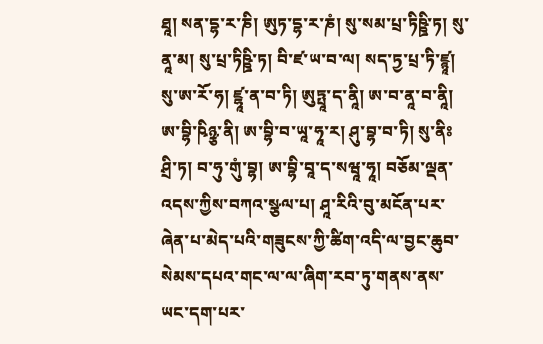ཐཱ། སན་དྷ་ར་ཎི། ཨུཏ་དྷ་ར་ཎཾ། སུ་སམ་པྲ་ཏིཥྛི་ཏ། སུ་ནཱ་མ། སུ་པྲ་ཏིཥྛི་ཏ། བི་ཛ་ཡ་བ་ལ། སད་ཏྱ་པྲ་ཏི་ཛྙཱ། སུ་ཨ་རོ་ཧ། ཛྷཱ་ན་བ་ཏི། ཨུཏྤཱ་ད་ནཱི། ཨ་བ་ནཱ་བ་ནཱི། ཨ་བྷི་ཥིཉྩ་ནི། ཨ་བྷི་བ་ཡཱ་ཧཱ་ར། ཤུ་བྷ་བ་ཏི། སུ་ནིཿ ཤྲི་ཏ། བ་ཧུ་གུཾ་བྷ། ཨ་བྷི་བཱ་ད་སཝཱ་ཧཱ། བཅོམ་ལྡན་འདས་ཀྱིས་བཀའ་སྩལ་པ། ཤཱ་རིའི་བུ་མངོན་པར་ཞེན་པ་མེད་པའི་གཟུངས་ཀྱི་ཚིག་འདི་ལ་བྱང་ཆུབ་སེམས་དཔའ་གང་ལ་ལ་ཞིག་རབ་ཏུ་གནས་ནས་ཡང་དག་པར་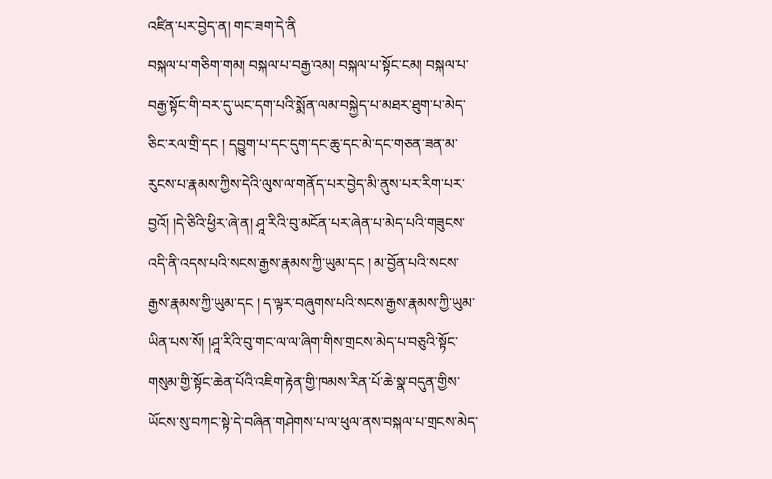འཛིན་པར་བྱེད་ན། གང་ཟག་དེ་ནི
བསྐལ་པ་གཅིག་གམ། བསྐལ་པ་བརྒྱ་འམ། བསྐལ་པ་སྟོང་ངམ། བསྐལ་པ་བརྒྱ་སྟོང་གི་བར་དུ་ཡང་དག་པའི་སྨོན་ལམ་བསྐྱེད་པ་མཐར་ཐུག་པ་མེད་ཅིང་རལ་གྲི་དང ། དབྱུག་པ་དང་དུག་དང་ཆུ་དང་མེ་དང་གཅན་ཟན་མ་རུངས་པ་རྣམས་ཀྱིས་དེའི་ལུས་ལ་གནོད་པར་བྱེད་མི་ནུས་པར་རིག་པར་བྱའོ། །དེ་ཅིའི་ཕྱིར་ཞེ་ན། ཤཱ་རིའི་བུ་མངོན་པར་ཞེན་པ་མེད་པའི་གཟུངས་འདི་ནི་འདས་པའི་སངས་རྒྱས་རྣམས་ཀྱི་ཡུམ་དང ། མ་བྱོན་པའི་སངས་རྒྱས་རྣམས་ཀྱི་ཡུམ་དང ། ད་ལྟར་བཞུགས་པའི་སངས་རྒྱས་རྣམས་ཀྱི་ཡུམ་ཡིན་པས་སོ། །ཤཱ་རིའི་བུ་གང་ལ་ལ་ཞིག་གིས་གྲངས་མེད་པ་བཅུའི་སྟོང་གསུམ་གྱི་སྟོང་ཆེན་པོའི་འཇིག་རྟེན་གྱི་ཁམས་རིན་པོ་ཆེ་སྣ་བདུན་གྱིས་ཡོངས་སུ་བཀང་སྟེ་དེ་བཞིན་གཤེགས་པ་ལ་ཕུལ་ནས་བསྐལ་པ་གྲངས་མེད་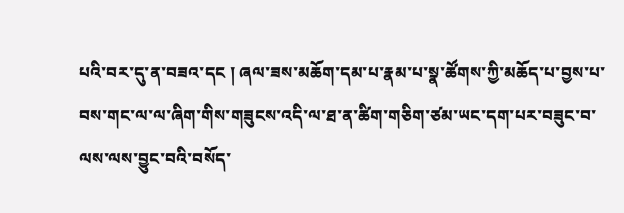པའི་བར་དུ་ན་བཟའ་དང ། ཞལ་ཟས་མཆོག་དམ་པ་རྣམ་པ་སྣ་ཚོགས་ཀྱི་མཆོད་པ་བྱས་པ་བས་གང་ལ་ལ་ཞིག་གིས་གཟུངས་འདི་ལ་ཐ་ན་ཚིག་གཅིག་ཙམ་ཡང་དག་པར་བཟུང་བ་ལས་ལས་བྱུང་བའི་བསོད་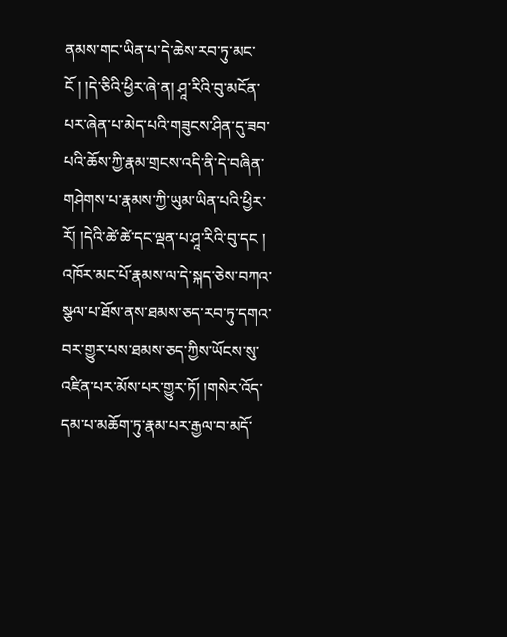ནམས་གང་ཡིན་པ་དེ་ཆེས་རབ་ཏུ་མང་ངོ ། །དེ་ཅིའི་ཕྱིར་ཞེ་ན། ཤཱ་རིའི་བུ་མངོན་པར་ཞེན་པ་མེད་པའི་གཟུངས་ཤིན་དུ་ཟབ་པའི་ཆོས་ཀྱི་རྣམ་གྲངས་འདི་ནི་དེ་བཞིན་གཤེགས་པ་རྣམས་ཀྱི་ཡུམ་ཡིན་པའི་ཕྱིར་རོ། །དེའི་ཚེ་ཚེ་དང་ལྡན་པ་ཤཱ་རིའི་བུ་དང ། འཁོར་མང་པོ་རྣམས་ལ་དེ་སྐད་ཅེས་བཀའ་སྩལ་པ་ཐོས་ནས་ཐམས་ཅད་རབ་ཏུ་དགའ་བར་གྱུར་པས་ཐམས་ཅད་ཀྱིས་ཡོངས་སུ་འཛིན་པར་མོས་པར་གྱུར་ཏོ། །གསེར་འོད་དམ་པ་མཆོག་ཏུ་རྣམ་པར་རྒྱལ་བ་མདོ་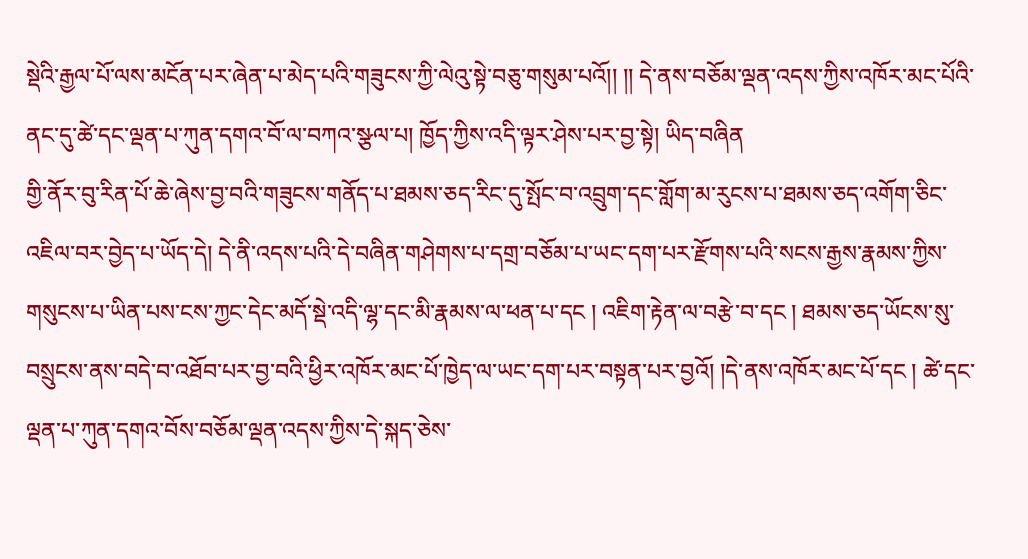སྡེའི་རྒྱལ་པོ་ལས་མངོན་པར་ཞེན་པ་མེད་པའི་གཟུངས་ཀྱི་ལེའུ་སྟེ་བཅུ་གསུམ་པའོ།། །། དེ་ནས་བཅོམ་ལྡན་འདས་ཀྱིས་འཁོར་མང་པོའི་ནང་དུ་ཚེ་དང་ལྡན་པ་ཀུན་དགའ་བོ་ལ་བཀའ་སྩལ་པ། ཁྱོད་ཀྱིས་འདི་ལྟར་ཤེས་པར་བྱ་སྟེ། ཡིད་བཞིན
གྱི་ནོར་བུ་རིན་པོ་ཆེ་ཞེས་བྱ་བའི་གཟུངས་གནོད་པ་ཐམས་ཅད་རིང་དུ་སྤོང་བ་འབྲུག་དང་གློག་མ་རུངས་པ་ཐམས་ཅད་འགོག་ཅིང་འཇིལ་བར་བྱེད་པ་ཡོད་དེ། དེ་ནི་འདས་པའི་དེ་བཞིན་གཤེགས་པ་དགྲ་བཅོམ་པ་ཡང་དག་པར་རྫོགས་པའི་སངས་རྒྱས་རྣམས་ཀྱིས་གསུངས་པ་ཡིན་པས་ངས་ཀྱང་དེང་མདོ་སྡེ་འདི་ལྷ་དང་མི་རྣམས་ལ་ཕན་པ་དང ། འཇིག་རྟེན་ལ་བརྩེ་བ་དང ། ཐམས་ཅད་ཡོངས་སུ་བསྲུངས་ནས་བདེ་བ་འཐོབ་པར་བྱ་བའི་ཕྱིར་འཁོར་མང་པོ་ཁྱེད་ལ་ཡང་དག་པར་བསྟན་པར་བྱའོ། །དེ་ནས་འཁོར་མང་པོ་དང ། ཚེ་དང་ལྡན་པ་ཀུན་དགའ་བོས་བཅོམ་ལྡན་འདས་ཀྱིས་དེ་སྐད་ཅེས་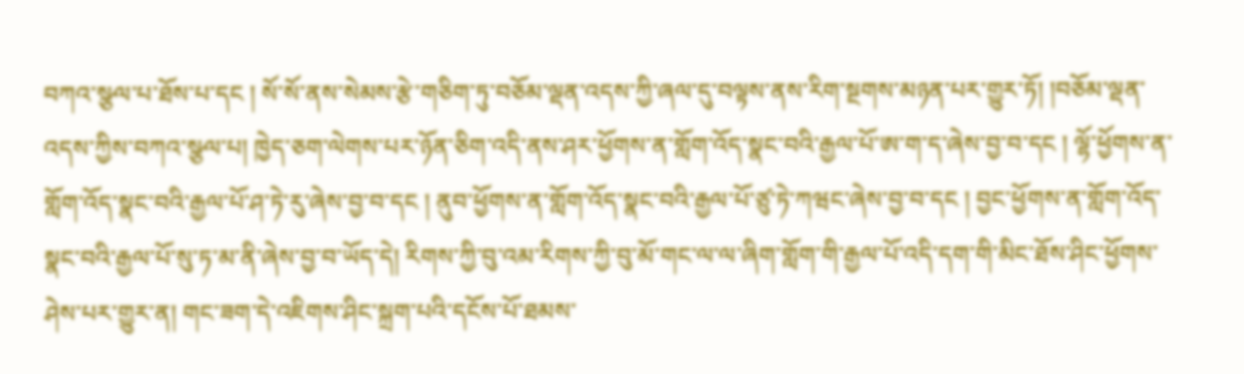བཀའ་སྩལ་པ་ཐོས་པ་དང ། སོ་སོ་ནས་སེམས་རྩེ་གཅིག་ཏུ་བཅོམ་ལྡན་འདས་ཀྱི་ཞལ་དུ་བལྟས་ནས་རིག་སྔགས་མཉན་པར་གྱུར་ཏོ། །བཅོམ་ལྡན་འདས་ཀྱིས་བཀའ་སྩལ་པ། ཁྱེད་ཅག་ལེགས་པར་ཉོན་ཅིག་འདི་ནས་ཤར་ཕྱོགས་ན་གློག་འོད་སྣང་བའི་རྒྱལ་པོ་ཨ་ག་ད་ཞེས་བྱ་བ་དང ། ལྷོ་ཕྱོགས་ན་གློག་འོད་སྣང་བའི་རྒྱལ་པོ་ཤ་ཏེ་རུ་ཞེས་བྱ་བ་དང ། ནུབ་ཕྱོགས་ན་གློག་འོད་སྣང་བའི་རྒྱལ་པོ་ཙུ་ཏེ་ཀཝང་ཞེས་བྱ་བ་དང ། བྱང་ཕྱོགས་ན་གློག་འོད་སྣང་བའི་རྒྱལ་པོ་སུ་ཏ་མ་ནི་ཞེས་བྱ་བ་ཡོད་དེ། རིགས་ཀྱི་བུ་འམ་རིགས་ཀྱི་བུ་མོ་གང་ལ་ལ་ཞིག་གློག་གི་རྒྱལ་པོ་འདི་དག་གི་མིང་ཐོས་ཤིང་ཕྱོགས་ཤེས་པར་གྱུར་ན། གང་ཟག་དེ་འཇིགས་ཤིང་སྐྲག་པའི་དངོས་པོ་ཐམས་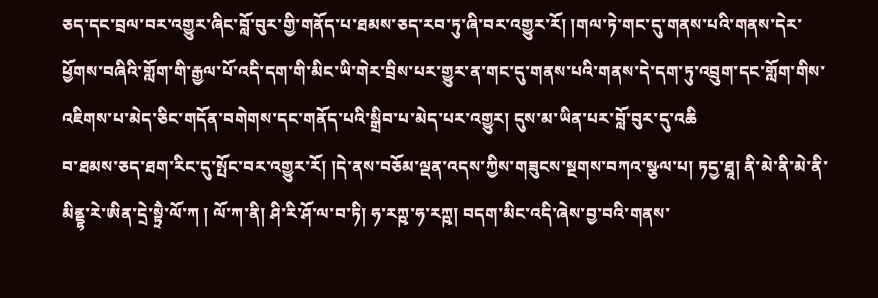ཅད་དང་བྲལ་བར་འགྱུར་ཞིང་བློ་བུར་གྱི་གནོད་པ་ཐམས་ཅད་རབ་ཏུ་ཞི་བར་འགྱུར་རོ། །གལ་ཏེ་གང་དུ་གནས་པའི་གནས་དེར་ཕྱོགས་བཞིའི་གློག་གི་རྒྱལ་པོ་འདི་དག་གི་མིང་ཡི་གེར་བྲིས་པར་གྱུར་ན་གང་དུ་གནས་པའི་གནས་དེ་དག་ཏུ་འབྲུག་དང་གློག་གིས་འཇིགས་པ་མེད་ཅིང་གདོན་བགེགས་དང་གནོད་པའི་སྒྲིབ་པ་མེད་པར་འགྱུར། དུས་མ་ཡིན་པར་བློ་བུར་དུ་འཆི
བ་ཐམས་ཅད་ཐག་རིང་དུ་སྤོང་བར་འགྱུར་རོ། །དེ་ནས་བཅོམ་ལྡན་འདས་ཀྱིས་གཟུངས་སྔགས་བཀའ་སྩལ་པ། ཏདྱ་ཐཱ། ནི་མེ་ནི་མེ་ནི་མིནྡྷ་རེ་ཨིན་དྲེ་སྟྲཻ་ལོ་ཀ ། ལོ་ཀ་ནི། ཤི་རི་ཤོ་ལ་བ་ཏི། ཧ་རཀྵ་ཧ་རཀྵ། བདག་མིང་འདི་ཞེས་བྱ་བའི་གནས་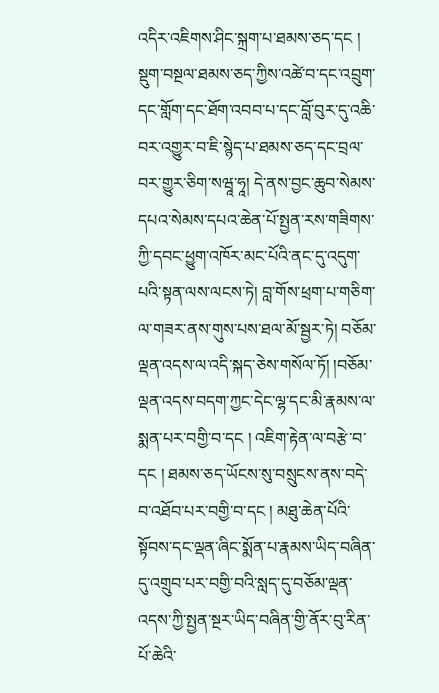འདིར་འཇིགས་ཤིང་སྐྲག་པ་ཐམས་ཅད་དང ། སྡུག་བསྔལ་ཐམས་ཅད་ཀྱིས་འཚེ་བ་དང་འབྲུག་དང་གློག་དང་ཐོག་འབབ་པ་དང་བློ་བུར་དུ་འཆི་བར་འགྱུར་བ་ཇི་སྙེད་པ་ཐམས་ཅད་དང་བྲལ་བར་གྱུར་ཅིག་སཝཱ་ཧཱ། དེ་ནས་བྱང་ཆུབ་སེམས་དཔའ་སེམས་དཔའ་ཆེན་པོ་སྤྱན་རས་གཟིགས་ཀྱི་དབང་ཕྱུག་འཁོར་མང་པོའི་ནང་དུ་འདུག་པའི་སྟན་ལས་ལངས་ཏེ། བླ་གོས་ཕྲག་པ་གཅིག་ལ་གཟར་ནས་གུས་པས་ཐལ་མོ་སྦྱར་ཏེ། བཅོམ་ལྡན་འདས་ལ་འདི་སྐད་ཅེས་གསོལ་ཏོ། །བཅོམ་ལྡན་འདས་བདག་ཀྱང་དེང་ལྷ་དང་མི་རྣམས་ལ་སྨན་པར་བགྱི་བ་དང ། འཇིག་རྟེན་ལ་བརྩེ་བ་དང ། ཐམས་ཅད་ཡོངས་སུ་བསྲུངས་ནས་བདེ་བ་འཐོབ་པར་བགྱི་བ་དང ། མཐུ་ཆེན་པོའི་སྟོབས་དང་ལྡན་ཞིང་སྨོན་པ་རྣམས་ཡིད་བཞིན་དུ་འགྲུབ་པར་བགྱི་བའི་སླད་དུ་བཅོམ་ལྡན་འདས་ཀྱི་སྤྱན་སྔར་ཡིད་བཞིན་གྱི་ནོར་བུ་རིན་པོ་ཆེའི་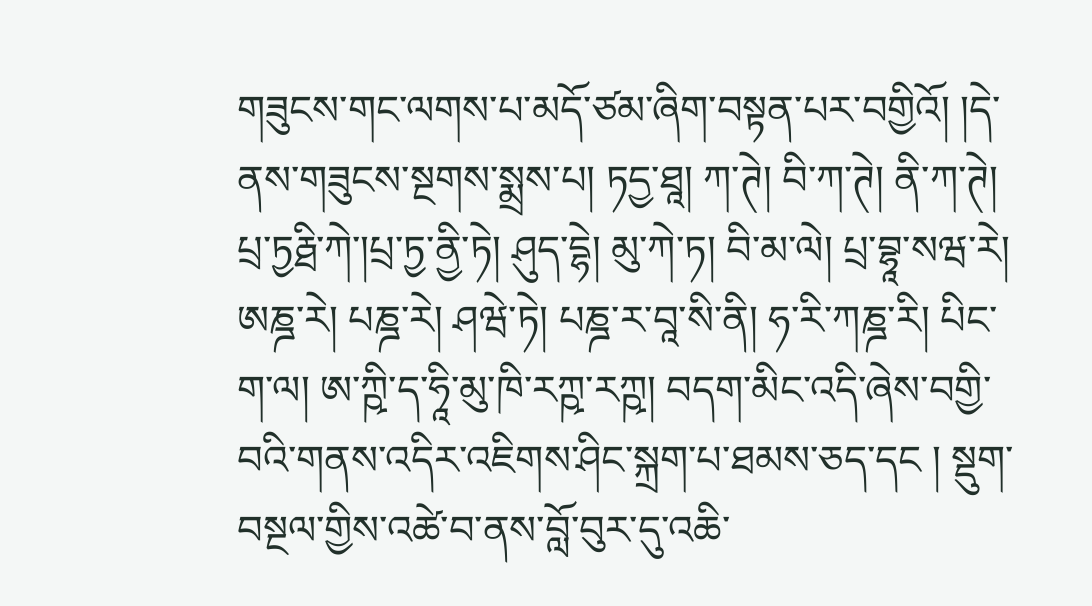གཟུངས་གང་ལགས་པ་མདོ་ཙམ་ཞིག་བསྟན་པར་བགྱིའོ། །དེ་ནས་གཟུངས་སྔགས་སྨྲས་པ། ཏདྱ་ཐཱ། ཀ་ཊེ། བི་ཀ་ཊེ། ནི་ཀ་ཊེ། པྲ་ཏྱརྠི་ཀེ་།པྲ་ཏྱ་ནྱི་ཏེ། ཤུད་དྷེ། མུ་ཀེ་ཏ། བི་མ་ལེ། པྲ་བྷཱ་སཝ་རེ། ཨཎྜ་རེ། པཎྜ་རེ། ཤཝེ་ཏེ། པཎྜ་ར་བཱ་སི་ནི། ཧ་རི་ཀཎྜ་རི། པིང་ག་ལ། ཨ་ཀྵི་ད་ཧཱི་མུ་ཁི་རཀྵ་རཀྵ། བདག་མིང་འདི་ཞེས་བགྱི་བའི་གནས་འདིར་འཇིགས་ཤིང་སྐྲག་པ་ཐམས་ཅད་དང ། སྡུག་བསྔལ་གྱིས་འཚེ་བ་ནས་བློ་བུར་དུ་འཆི་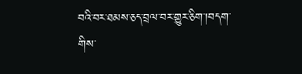བའི་བར་ཐམས་ཅད་བྲལ་བར་གྱུར་ཅིག་།བདག་གིས་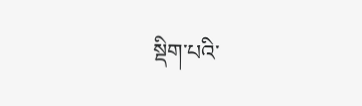སྡིག་པའི་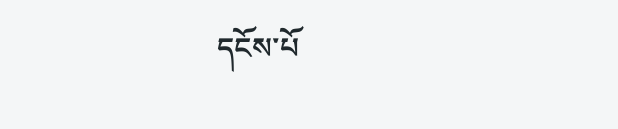དངོས་པོ